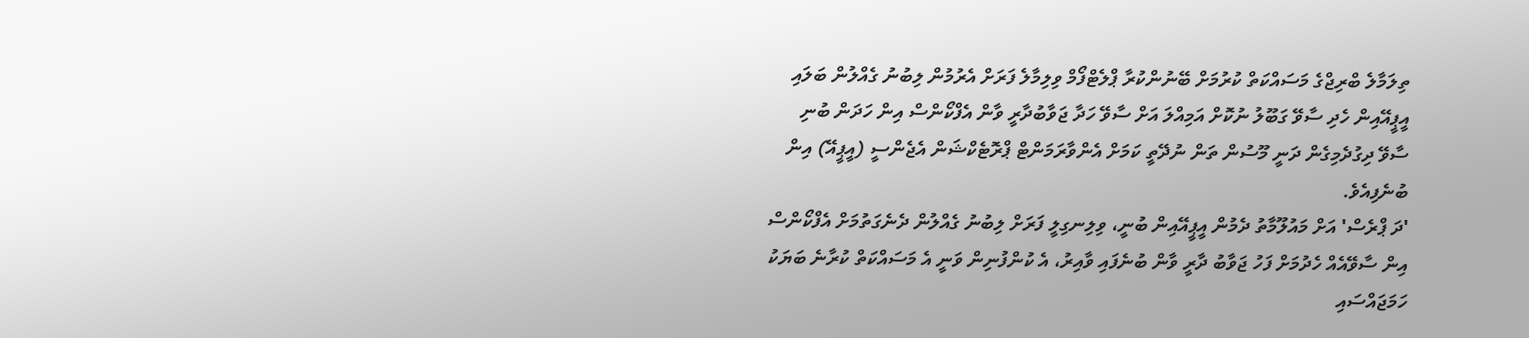ތިލަމާލެ ބްރިޖްގެ މަސައްކަތް ކުރުމަށް ބޭނުންކުރާ ޕްލެޓްފޯމް ވިލިމާލެ ފަރަށް އެރުމުން ލިބުނު ގެއްލުން ބަލައި އީޕީއޭއިން ހެދި ސާވޭ ގަބޫލު ނުކޮށް އަމިއްލަ އަށް ސާވޭ ހަދާ ޖަވާބުދާރީ ވާން އެފްކޯންސް އިން ހަދަން ބުނި ސާވޭ ދިގުދެމިގެން ދަނީ މޫސުން ތަން ނުދޭތީ ކަމަށް އެންވާރަމަންޓް ޕްރޮޓެކްޝަން އެޖެންސީ (އީޕީއޭ) އިން ބުނެފިއެވެ.
'ދަ ޕްރެސް' އަށް މައުލޫމާތު ދެމުން އީޕީއޭއިން ބުނީ، ވިލިނގިލީ ފަރަށް ލިބުނު ގެއްލުން ދެނެގަތުމަށް އެފްކޯންސް އިން ސާވޭއެއް ހެދުމަށް ފަހު ޖަވާބު ދާރީ ވާން ބުނެފައި ވާއިރު، އެ ކުންފުނިން ވަނީ އެ މަސައްކަތް ކުރާނެ ބަޔަކު ހަމަޖައްސައި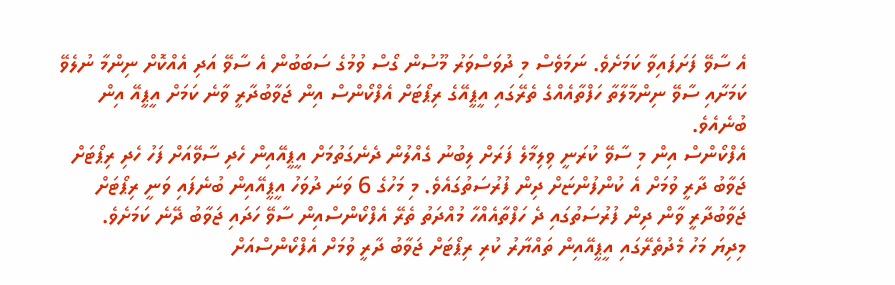އެ ސާވޭ ފަށަފައިވާ ކަމަށެވެ. ނަމަވެސް މި ދުވަސްވަރު މޫސުން ގޯސް ވުމުގެ ސަބަބުން އެ ސާވޭ އަދި އެއްކޮށް ނިންމާ ނުލެވޭ ކަމަށާއި ސާވޭ ނިންމާލާތާ ހަފްތާއެއްގެ ތެރޭގައި އީޕީއޭގެ ރިޕޯޓަށް އެފްކޯންސް އިން ޖަވާބުދާރީ ވާނެ ކަމަށް އީޕީއޭ އިން ބުނެއެވެ.
އެފްކޯންސް އިން މި ސާވޭ ކުރަނީ ވިލިމާލެ ފަރަށް ލިބުނު ގެއްލުން ދެނެގަތުމަށް އީޕީއޭއިން ހެދި ސާވޭއަށް ފަހު ހެދި ރިޕޯޓަށް ޖަވާބު ދާރީ ވުމަށް އެ ކުންފުންޏަށް ދިން ފުރުސަތުގައެވެ. މި މަހުގެ 6 ވަނަ ދުވަހު އީޕީއޭއިން ބުނެފައި ވަނީ ރިޕޯޓަށް ޖަވާބުދާރީ ވާން ދިން ފުރުސަތުގައި ދެ ހަފްތާއެއްހާ މުއްދަތު ތެރޭ އެފްކޯންސްއިން ސާވޭ ހަދައި ޖަވާބު ދޭނެ ކަމަށެވެ.
މިދިޔަ މަހު މެދުތެރޭގައި އީޕީއޭއިން ތައްޔާރު ކުރި ރިޕޯޓަށް ޖަވާބު ދާރީ ވުމަށް އެފްކޯންސްއަށް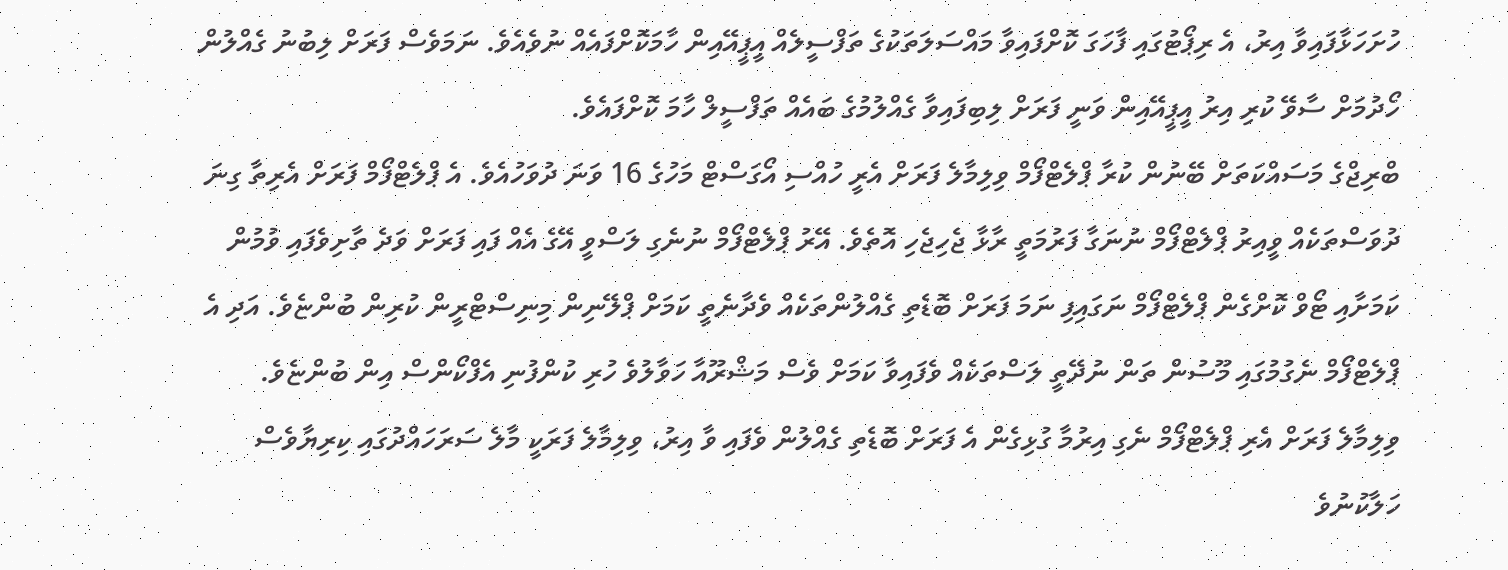ހުށަހަޅާފައިވާ އިރު، އެ ރިޕޯޓުގައި ފާހަގަ ކޮށްފައިވާ މައްސަލަތަކުގެ ތަފްސީލެއް އީޕީއޭއިން ހާމަކޮށްފައެއް ނުވެއެވެ. ނަމަވެސް ފަރަށް ލިބުނު ގެއްލުން ހޯދުމަށް ސާވޭ ކުރި އިރު އީޕީއޭއިން ވަނީ ފަރަށް ލިބިފައިވާ ގެއްލުމުގެ ބައެއް ތަފްސީލް ހާމަ ކޮށްފައެވެ.
ބްރިޖްގެ މަސައްކަތަށް ބޭނުން ކުރާ ޕްލެޓްފޯމް ވިލިމާލެ ފަރަށް އެރީ ހުއްސި އޯގަސްޓް މަހުގެ 16 ވަނަ ދުވަހުއެވެ. އެ ޕްލެޓްފޯމް ފަރަށް އެރިތާ ގިނަ ދުވަސްތަކެއް ވީއިރު ޕްލެޓްފޯމް ނުނަގާ ފަރުމަތީ ރާޅާ ޖެހިޖެހި އޮތެވެ. އޭރު ޕްލެޓްފޯމް ނުނެގި ލަސްވީ އޭގެ އެއް ފައި ފަރަށް ވަދެ ތާށިވެފައި ވުމުން ކަމަށާއި ޓޯވް ކޮށްގެން ޕްލެޓްފޯމް ނަގައިފި ނަމަ ފަރަށް ބޮޑެތި ގެއްލުންތަކެއް ވެދާނެތީ ކަމަށް ޕްލޭނިން މިނިސްޓްރީން ކުރިން ބުންޏެވެ. އަދި އެ ޕްލެޓްފޯމް ނެގުމުގައި މޫސުން ތަން ނުދޭތީ ލަސްތަކެއް ވެފައިވާ ކަމަށް ވެސް މަޝްރޫއާ ހަވާލުވެ ހުރި ކުންފުނި އެފްކޯންސް އިން ބުންޏެވެ.
ވިލިމާލެ ފަރަށް އެރި ޕްލެޓްފޯމް ނެގި އިރުމާ ގުޅިގެން އެ ފަރަށް ބޮޑެތި ގެއްލުން ވެފައި ވާ އިރު، ވިލިމާލެ ފަރަކީ މާލެ ސަރަހައްދުގައި ކިރިޔާވެސް ހަލާކުނުވެ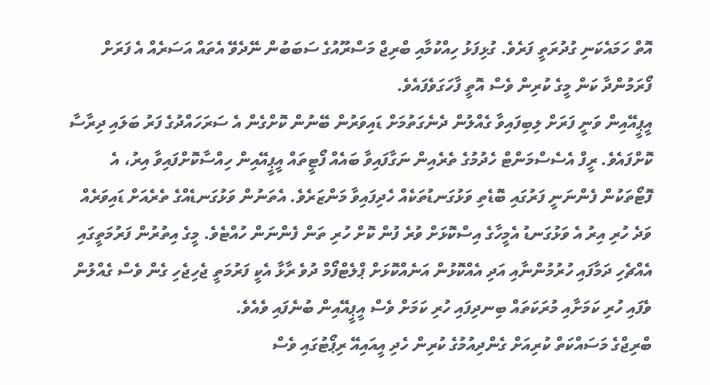އޮތް ހަމައެކަނި ގުދުރަތީ ފަރެވެ. ގުޅިފަޅު ހިއްކުމާއި ބްރިޖް މަސްރޫއުގެ ސަބަބުން ނޭދެވޭ އެތައް އަސަރެއް އެ ފަރަށް ފޯރަމުންދާ ކަން މީގެ ކުރިން ވެސް އޮތީ ފާހަގަވެފައެވެ.
އީޕީއޭއިން ވަނީ ފަރަށް ލިބިފައިވާ ގެއްލުން ދެނެގަތުމަށް ޑައިވަރުން ބޭނުން ކޮށްގެން އެ ސަރަހައްދުގެ ފަރު ބަލައި ދިރާސާ ކޮށްފައެވެ. ރީފް އެސެސްމަންޓް ހެދުމުގެ ތެރެއިން ނަގާފައިވާ ބައެއް ފޯޓީތައް އީޕީއޭއިން ހިއްސާކޮށްފައިވާ އިރު، އެ ފޮޓޯތަކުން ފެންނަނީ ފަރުގައި ބޮޑެތި ވަޅުގަނޑުތަކެއް ހެދިފައިވާ މަންޒަރެވެ. އެތަނުން ވަޅުގަނޑެއްގެ ތެރެއަށް ޑައިވަރެއް ވަދެ ހުރި އިރު އެ ވަޅުގަނޑު އެމީހާގެ އިސްކޮޅަށް ވުރެ ފުން ކޮށް ހުރި ތަން ފެންނަން ހުއްޓެވެ. މީގެ އިތުރުން ފަރުމަތީގައި އެއްޗެހި ދަމާފައި ހުރުމުންނާއި އަދި އެއްކޮޅުން އަނެއްކޮޅަށް ޕްލެޓްފޯމް ދުވެ ރާޅާ އެކީ ފަރުމަތީ ޖެހިޖެހި ގެން ވެސް ގެއްލުން ވެފައި ހުރި ކަމަށާއި މުރަކަތައް ބިނދިފައި ހުރި ކަމަށް ވެސް އީޕީއޭއިން ބުނެފައި ވެއެވެ.
ބްރިޖްގެ މަސައްކަތް ކުރިއަށް ގެންދިއުމުގެ ކުރިން ހެދި އީއައިއޭ ރިޕޯޓުގައި ވެސް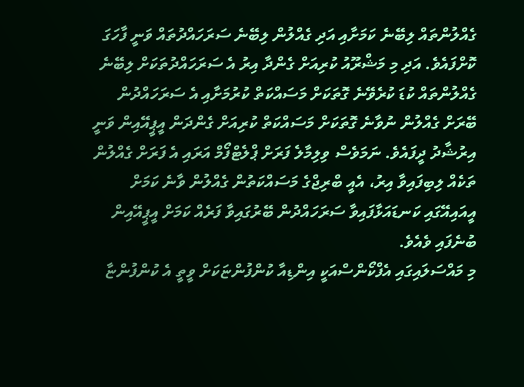ގެއްލުންތައް ލިބޭނެ ކަމަށާއި އަދި ގެއްލުން ލިބޭނެ ސަރަހައްދުތައް ވަނީ ފާހަގަ ކޮށްފައެވެ. އަދި މި މަޝްރޫއު ކުރިއަށް ގެންދާ އިރު އެ ސަރަހައްދުތަކަށް ލިބޭނެ ގެއްލުންތައް ކުޑަ ކުރެވޭނެ ގޮތަކަށް މަސައްކަތް ކުރުމަށާއި އެ ސަރަހައްދުން ބޭރަށް ގެއްލުން ނުވާނެ ގޮތަކަށް މަސައްކަތް ކުރިއަށް ގެންދަން އީޕީއޭއިން ވަނީ އިރުޝާދު ދީފައެވެ. ނަމަވެސް ވިލިމާލެ ފަރަށް ޕްލެޓްފޯމް އަރައި އެ ފަރަށް ގެއްލުން ތަކެއް ލިބިފައިވާ އިރު، އެއީ ބްރިޖްގެ މަސައްކަތުން ގެއްލުން ވާނެ ކަމަށް އީއައިއޭގައި ކަނޑައަޅާފައިވާ ސަރަހައްދުން ބޭރުގައިވާ ފަރެއް ކަމަށް އީޕީއޭއިން ބުނެފައި ވެއެވެ.
މި މައްސަލައިގައި އެފްކޯންސްއަކީ އިންޑިއާ ކުންފުންޏަކަށް ވީތީ އެ ކުންފުންޏާ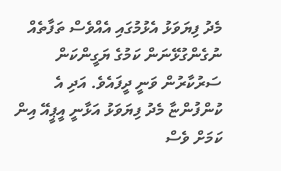މެދު ފިޔަވަޅު އެޅުމުގައި އެއްވެސް ތަފާތެއް ނުގެންގުޅޭނަން ކަމުގެ ޔަގީންކަން ސަރުކާރުން ވަނީ ދީފައެވެ. އަދި އެ ކުންފުންޏާ މެދު ފިޔަވަޅު އަޅާނީ އީޕީއޭ އިން ކަމަށް ވެސް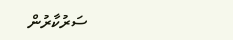ސަރުކާރުން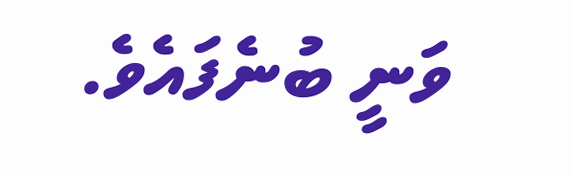ވަނީ ބުނެފައެވެ.